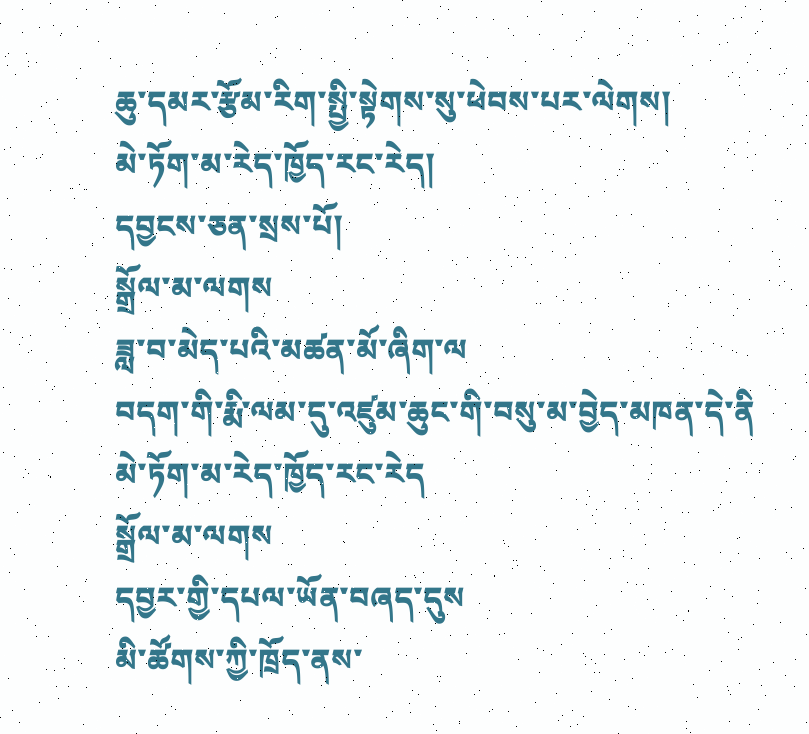ཆུ་དམར་རྩོམ་རིག་སྤྱི་སྟེགས་སུ་ཕེབས་པར་ལེགས།
མེ་ཏོག་མ་རེད་ཁྱོད་རང་རེད།
དབྱངས་ཅན་སྲས་པོ།
སྒྲོལ་མ་ལགས
ཟླ་བ་མེད་པའི་མཚན་མོ་ཞིག་ལ
བདག་གི་རྨི་ལམ་དུ་འཛུམ་ཆུང་གི་བསུ་མ་བྱེད་མཁན་དེ་ནི
མེ་ཏོག་མ་རེད་ཁྱོད་རང་རེད
སྒྲོལ་མ་ལགས
དབྱར་གྱི་དཔལ་ཡོན་བཞད་དུས
མི་ཚོགས་ཀྱི་ཁྲོད་ནས་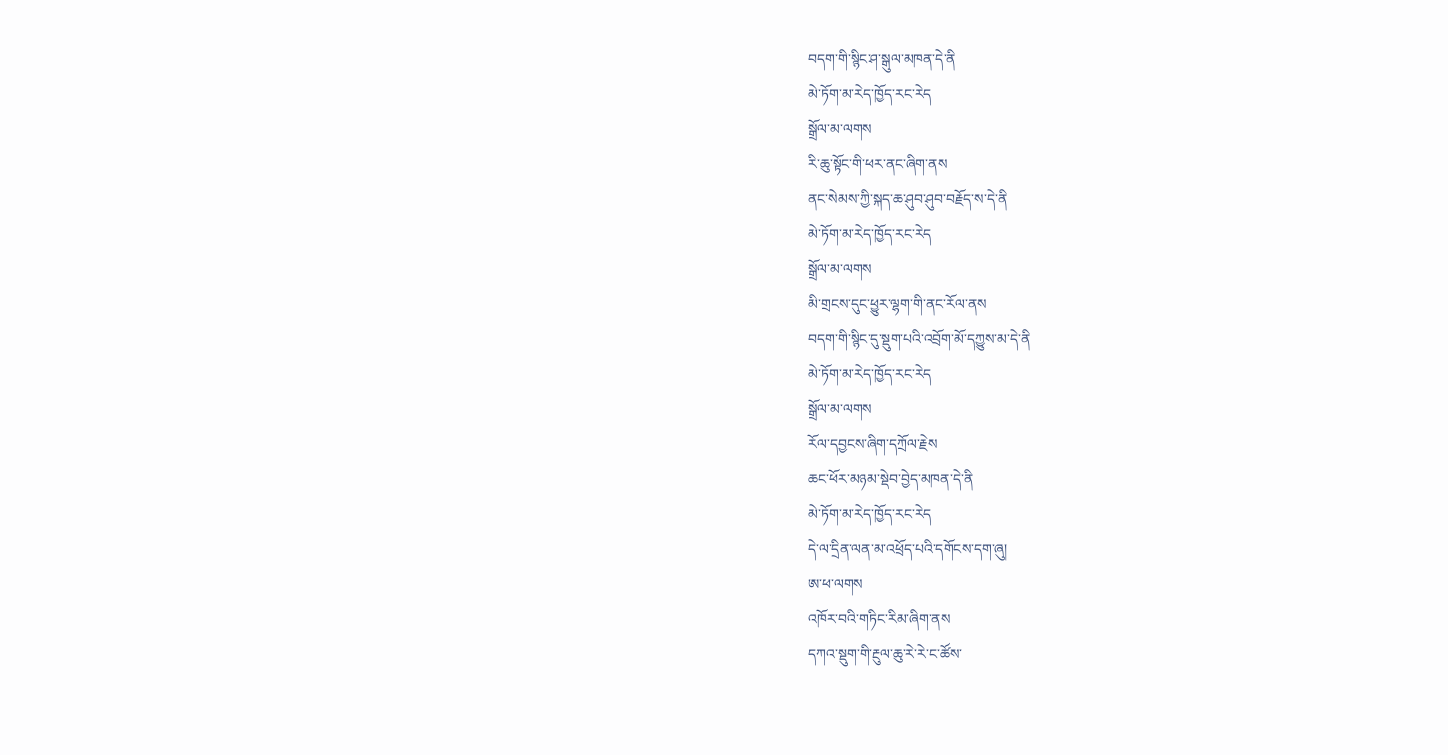བདག་གི་སྙིང་ཤ་སྒུལ་མཁན་དེ་ནི
མེ་ཏོག་མ་རེད་ཁྱོད་རང་རེད
སྒྲོལ་མ་ལགས
རི་ཆུ་སྟོང་གི་ཕར་ནང་ཞིག་ནས
ནང་སེམས་ཀྱི་སྐད་ཆ་ཤུབ་ཤུབ་བརྗོད་ས་དེ་ནི
མེ་ཏོག་མ་རེད་ཁྱོད་རང་རེད
སྒྲོལ་མ་ལགས
མི་གྲངས་དུང་ཕྱུར་ལྷག་གི་ནང་རོལ་ནས
བདག་གི་སྙིང་དུ་སྡུག་པའི་འབྲོག་མོ་དཀྱུས་མ་དེ་ནི
མེ་ཏོག་མ་རེད་ཁྱོད་རང་རེད
སྒྲོལ་མ་ལགས
རོལ་དབྱངས་ཞིག་དཀྲོལ་རྗེས
ཆང་ཕོར་མཉམ་སྡེབ་བྱེད་མཁན་དེ་ནི
མེ་ཏོག་མ་རེད་ཁྱོད་རང་རེད
དེ་ལ་དྲིན་ལན་མ་འཕྲོད་པའི་དགོངས་དག་ཞུ།
ཨ་ཕ་ལགས
འཁོར་བའི་གཏིང་རིམ་ཞིག་ནས
དཀའ་སྡུག་གི་རྔུལ་ཆུ་རེ་རེ་ང་ཚོས་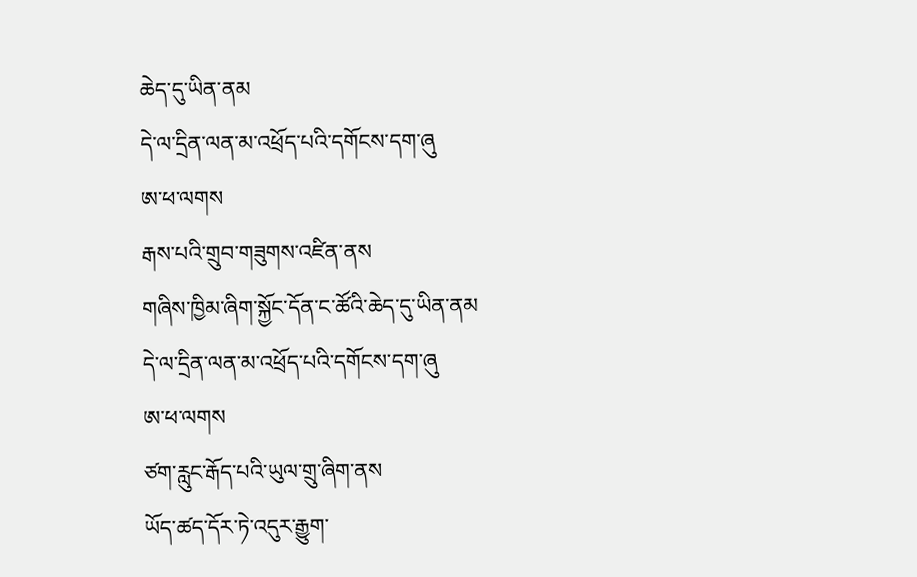ཆེད་དུ་ཡིན་ནམ
དེ་ལ་དྲིན་ལན་མ་འཕྲོད་པའི་དགོངས་དག་ཞུ
ཨ་ཕ་ལགས
རྒས་པའི་གྲུབ་གཟུགས་འཛིན་ནས
གཞིས་ཁྱིམ་ཞིག་སྐྱོང་དོན་ང་ཚོའི་ཆེད་དུ་ཡིན་ནམ
དེ་ལ་དྲིན་ལན་མ་འཕྲོད་པའི་དགོངས་དག་ཞུ
ཨ་ཕ་ལགས
ཙག་རླུང་རྒོད་པའི་ཡུལ་གྲུ་ཞིག་ནས
ཡོད་ཚད་དོར་ཏེ་འདུར་རྒྱུག་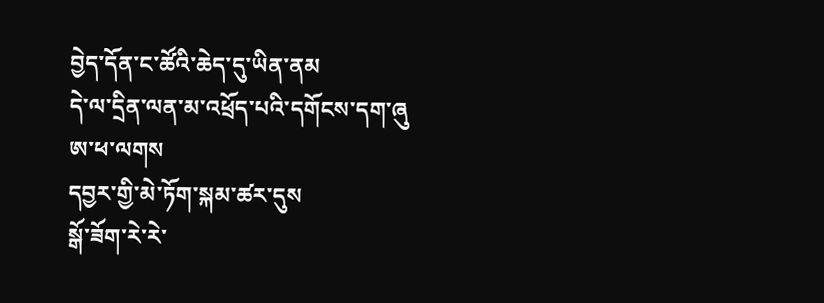བྱེད་དོན་ང་ཚོའི་ཆེད་དུ་ཡིན་ནམ
དེ་ལ་དྲིན་ལན་མ་འཕྲོད་པའི་དགོངས་དག་ཞུ
ཨ་ཕ་ལགས
དབྱར་གྱི་མེ་ཏོག་སྐམ་ཚར་དུས
སྒོ་ཟོག་རེ་རེ་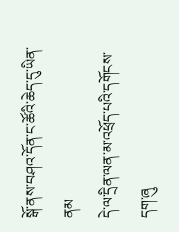སྒོ་ནས་བཤའ་དོན་ང་ཚོའི་ཆེད་དུ་ཡིན་ནམ
དེ་ལ་དྲིན་ལན་མ་འཕྲོད་པའི་དགོངས་དག་ཞུ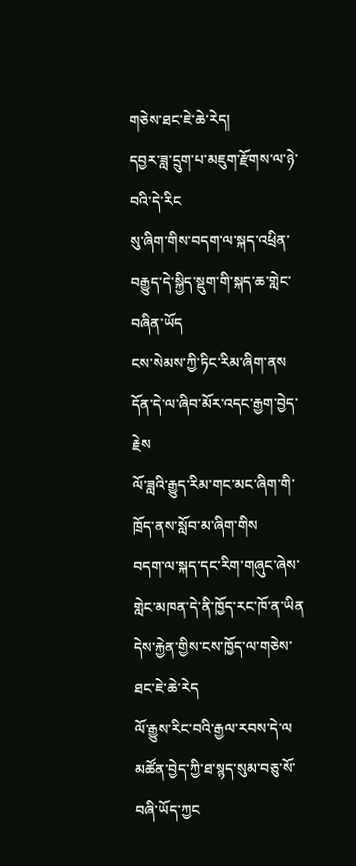གཅེས་ཐང་ཇེ་ཆེ་རེད།
དབྱར་ཟླ་དྲུག་པ་མཇུག་རྫོགས་ལ་ཉེ་བའི་དེ་རིང
སུ་ཞིག་གིས་བདག་ལ་སྐད་འཕྲིན་བརྒྱུད་དེ་སྐྱིད་སྡུག་གི་སྐད་ཆ་གླེང་བཞིན་ཡོད
ངས་སེམས་ཀྱི་ཏིང་རིམ་ཞིག་ནས
དོན་དེ་ལ་ཞིབ་མོར་འདང་རྒྱག་བྱེད་རྗེས
ལོ་ཟླའི་རྒྱུད་རིམ་གང་མང་ཞིག་གི་ཁྲོད་ནས་སློབ་མ་ཞིག་གིས
བདག་ལ་སྐད་དང་རིག་གཞུང་ཞེས་གླེང་མཁན་དེ་ནི་ཁྱོད་རང་ཁོ་ན་ཡིན
དེས་རྐྱེན་གྱིས་ངས་ཁྱོད་ལ་གཅེས་ཐང་ཇེ་ཆེ་རེད
ལོ་རྒྱུས་རིང་བའི་རྒྱལ་རབས་དེ་ལ
མཚོན་བྱེད་ཀྱི་ཐ་སྙད་སུམ་བཅུ་སོ་བཞི་ཡོད་ཀྱང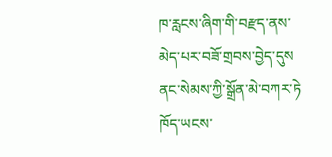ཁ་རླངས་ཞིག་གི་བརྫད་ནས་མེད་པར་བཟོ་གྲབས་བྱེད་དུས
ནང་སེམས་ཀྱི་སྒྲོན་མེ་བཀར་ཏེ
ཁོད་ཡངས་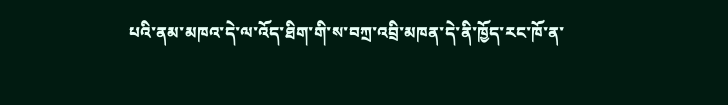པའི་ནམ་མཁའ་དེ་ལ་འོད་ཐིག་གི་ས་བཀྲ་འབྲི་མཁན་དེ་ནི་ཁྱོད་རང་ཁོ་ན་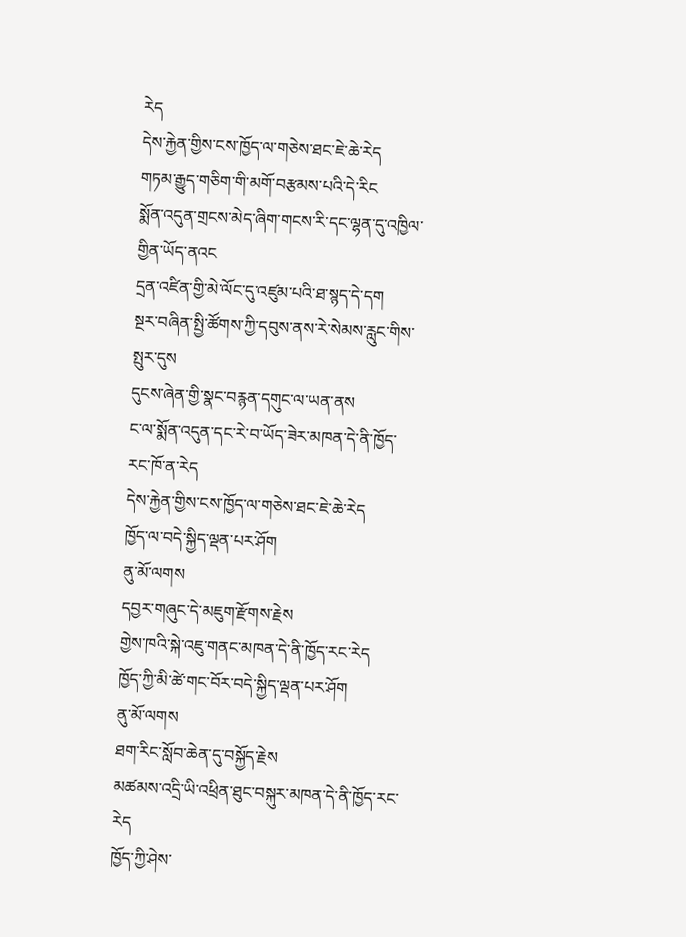རེད
དེས་རྐྱེན་གྱིས་ངས་ཁྱོད་ལ་གཅེས་ཐང་ཇེ་ཆེ་རེད
གཏམ་རྒྱུད་གཅིག་གི་མགོ་བརྩམས་པའི་དེ་རིང
སྨོན་འདུན་གྲངས་མེད་ཞིག་གངས་རི་དང་ལྷན་དུ་འཁྱིལ་གྱིན་ཡོད་ནའང
དྲན་འཛིན་གྱི་མེ་ལོང་དུ་འཛུམ་པའི་ཐ་སྙད་དེ་དག
སྔར་བཞིན་སྤྱི་ཚོགས་ཀྱི་དབུས་ནས་རེ་སེམས་རླུང་གིས་སྤུར་དུས
དུངས་ཞེན་གྱི་སྣང་བརྙན་དགུང་ལ་ཡན་ནས
ང་ལ་སྨོན་འདུན་དང་རེ་བ་ཡོད་ཟེར་མཁན་དེ་ནི་ཁྱོད་རང་ཁོ་ན་རེད
དེས་རྐྱེན་གྱིས་ངས་ཁྱོད་ལ་གཅེས་ཐང་ཇེ་ཆེ་རེད
ཁྱོད་ལ་བདེ་སྐྱིད་ལྡན་པར་ཤོག
ནུ་མོ་ལགས
དབྱར་གཞུང་དེ་མཇུག་རྫོགས་རྗེས
གྱེས་ཁའི་སྐེ་འཇུ་གནང་མཁན་དེ་ནི་ཁྱོད་རང་རེད
ཁྱོད་ཀྱི་མི་ཚེ་གང་བོར་བདེ་སྐྱིད་ལྡན་པར་ཤོག
ནུ་མོ་ལགས
ཐག་རིང་སློབ་ཆེན་དུ་བསྐྱོད་རྗེས
མཚམས་འདྲི་ཡི་འཕྲིན་ཐུང་བསྐུར་མཁན་དེ་ནི་ཁྱོད་རང་རེད
ཁྱོད་ཀྱི་ཤེས་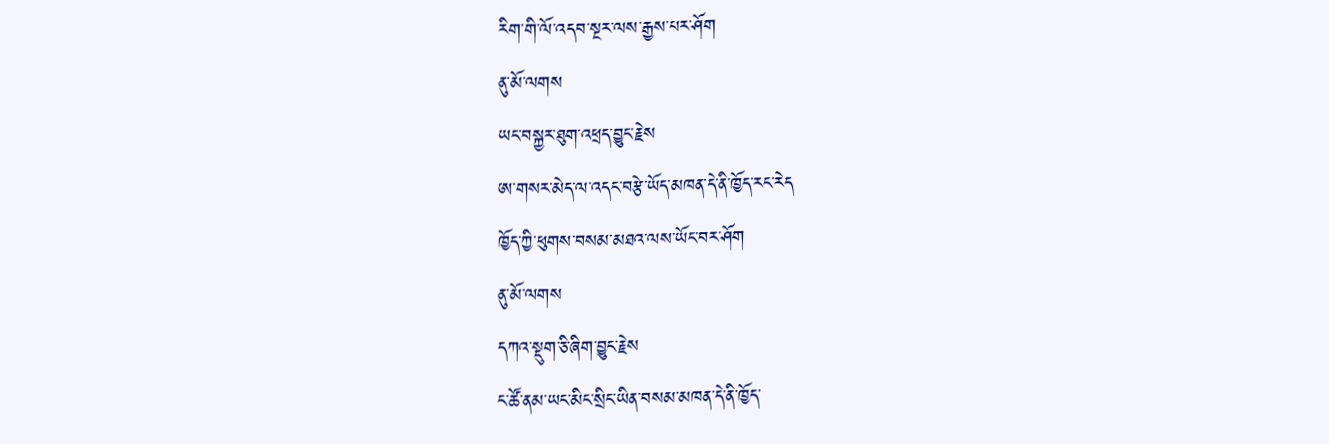རིག་གི་ལོ་འདབ་སྔར་ལས་རྒྱས་པར་ཤོག
ནུ་མོ་ལགས
ཡང་བསྐྱར་ཐུག་འཕྲད་བྱུང་རྗེས
ཨ་གསར་མེད་ལ་འདང་བརྩེ་ཡོད་མཁན་དེ་ནི་ཁྱོད་རང་རེད
ཁྱོད་ཀྱི་ཕུགས་བསམ་མཐའ་ལས་ཡོང་བར་ཤོག
ནུ་མོ་ལགས
དཀའ་སྡུག་ཅི་ཞིག་བྱུང་རྗེས
ང་ཚོ་ནམ་ཡང་མིང་སྲིང་ཡིན་བསམ་མཁན་དེ་ནི་ཁྱོད་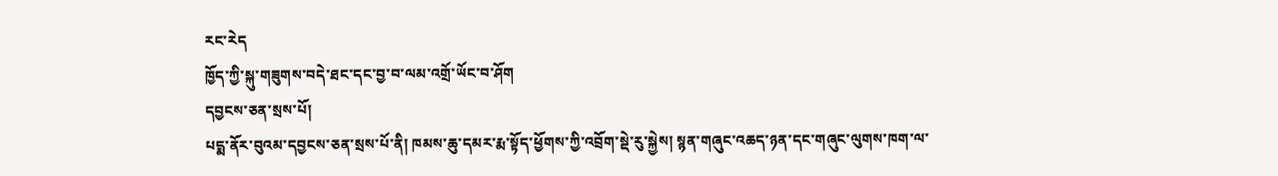རང་རེད
ཁྱོད་ཀྱི་སྐུ་གཟུགས་བདེ་ཐང་དང་བྱ་བ་ལམ་འགྲོ་ཡོང་བ་ཤོག
དབྱངས་ཅན་སྲས་པོ།
པདྨ་ནོར་བུའམ་དབྱངས་ཅན་སྲས་པོ་ནི། ཁམས་ཆུ་དམར་རྨ་སྟོད་ཕྱོགས་ཀྱི་འབྲོག་སྡེ་རུ་སྐྱེས། སྙན་གཞུང་འཆད་ཉན་དང་གཞུང་ལུགས་ཁག་ལ་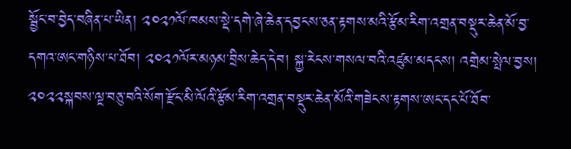སྦྱོང་བ་བྱེད་བཞིན་པ་ཡིན། ༢༠༢༡ལོ་ཁམས་སྡེ་དགེ་ཞེ་ཆེན་དབྱངས་ཅན་རྟགས་མའི་རྩོམ་རིག་འགྲན་བསྡུར་ཆེན་མོ་བྱ་དགའ་ཨང་གཉིས་པ་ཐོབ། ༢༠༢༡ལོར་མཉམ་བྲིས་ཆེད་དེབ། སྐྱ་རེངས་གསལ་བའི་འཛུམ་མདངས། འགྲེམ་སྤེལ་བྱས། ༢༠༢༢སྐབས་ལྔ་བཅུ་བའི་སོག་རྫོང་མི་ལོའི་རྩོམ་རིག་འགྲན་བསྡུར་ཆེན་མོའི་གཟེངས་རྟགས་ཨང་དང་པོ་ཐོབ་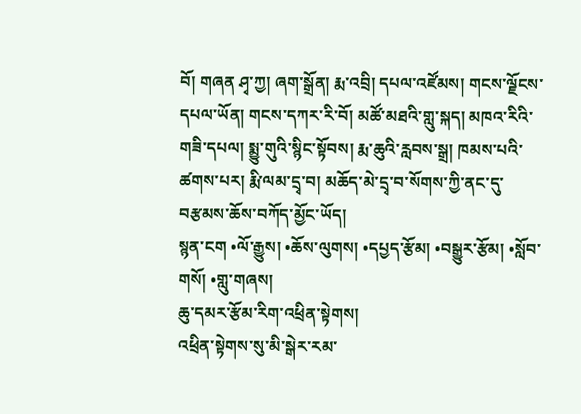བོ། གཞན ཤྭ་ཀྱ། ཞག་སྒྲོན། རྨ་འབྲི། དཔལ་འཛོམས། གངས་ལྗོངས་དཔལ་ཡོན། གངས་དཀར་རི་བོ། མཚོ་མཐའི་གླུ་སྐད། མཁའ་རིའི་གཟི་དཔལ། སྨྱུ་གུའི་སྙིང་སྟོབས། རྨ་ཆུའི་རླབས་སྒྲ། ཁམས་པའི་ཚགས་པར། རྨི་ལམ་དྲྭ་བ། མཆོད་མེ་དྲྭ་བ་སོགས་ཀྱི་ནང་དུ་བརྩམས་ཆོས་བཀོད་མྱོང་ཡོད།
སྙན་ངག •ལོ་རྒྱུས། •ཆོས་ལུགས། •དཔྱད་རྩོམ། •བསྒྱུར་རྩོམ། •སློབ་གསོ། •གླུ་གཞས།
ཆུ་དམར་རྩོམ་རིག་འཕྲིན་སྟེགས།
འཕྲིན་སྟེགས་སུ་མི་སྒེར་རམ་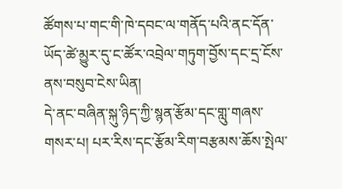ཚོགས་པ་གང་གི་ཁེ་དབང་ལ་གནོད་པའི་ནང་དོན་ཡོད་ཚེ་མྱུར་དུ་ང་ཚོར་འབྲེལ་གཏུག་བྱོས་དང་དྲ་ངོས་ནས་བསུབ་ངེས་ཡིན།
དེ་ནང་བཞིན་སྐུ་ཉིད་ཀྱི་སྙན་རྩོམ་དང་གླུ་གཞས་གསར་པ། པར་རིས་དང་རྩོམ་རིག་བརྩམས་ཆོས་སྤེལ་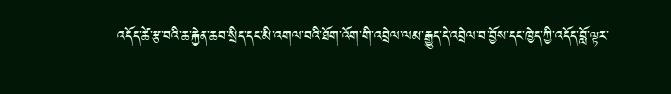འདོད་ཚེ་རྩ་བའི་ཆ་རྐྱེན་ཆབ་སྲིད་དང་མི་འགལ་བའི་ཐོག་འོག་གི་འབྲེལ་ལམ་རྒྱུད་དེ་འབྲེལ་བ་བྱོས་དང་ཁྱེད་ཀྱི་འདོད་བློ་ལྟར་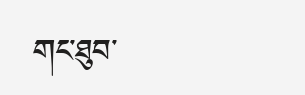གང་ཐུབ་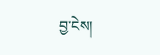བྱ་ངེས།